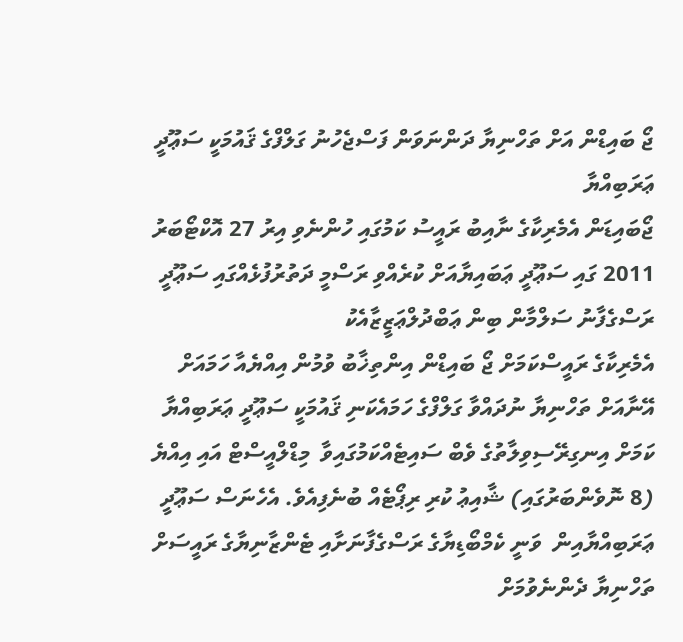ޖޯ ބައިޑްން އަށް ތަހްނިޔާ ދަންނަވަން ފަސްޖެހުނު ގަލްފްގެ ޤައުމަކީ ސަޢޫދީ ޢަރަބިއްޔާ
ޖޯބައިޑަން އެމެރިކާގެ ނާއިބު ރައީސު ކަމުގައި ހުންނެވި އިރު 27 އޮކްޓޯބަރު 2011 ގައި ސަޢޫދީ ޢަބައިޔާއަށް ކުރެއްވި ރަސްމީ ދަތުރުފުޅެއްގައި ސަޢޫދީ ރަސްގެފާނު ސަލްމާން ބިން ޢަބްދުލްޢަޒީޒާއެކު
އެމެރިކާގެ ރައީސްކަމަށް ޖޯ ބައިޑްން އިންތިޚާބު ވުމުން އިއްޔެއާ ހަމައަށް އޭނާއަށް ތަހްނިޔާ ނުދައްވާ ގަލްފްގެ ހަމައެކަނި ޤައުމަކީ ސަޢޫދީ ޢަރަބިއްޔާ ކަމަށް އިނގިރޭސިވިލާތުގެ ވެބް ސައިޓެއްކަމުގައިވާ  މިޑްލްއީސްޓް އައި އިއްޔެ (8 ނޮވެންބަރުގައި) ޝާއިޢު ކުރި ރިޕޯޓެއް ބުނެފިއެވެ. އެހެނަސް ސަޢޫދީ ޢަރަބިއްޔާއިން  ވަނީ ކެމްބޯޑިޔާގެ ރަސްގެފާނަށާއި ޓެންޒާނިޔާގެ ރައީސަށް ތަހްނިޔާ ދެންނެވުމަށް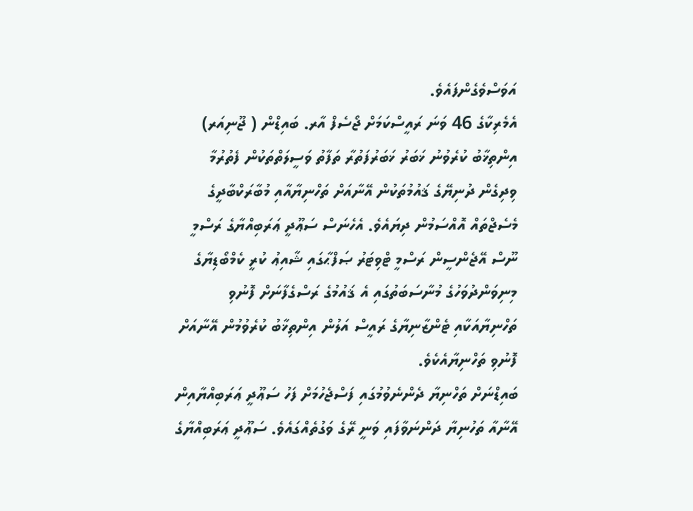އަވަސްވެގެންފައެވެ.
އެމެރިކާގެ 46 ވަނަ ރައީސްކަމަށް ޖޯސެފް އާރ. ބައިޑްން ( ޖޫނިއަރ) އިންތިޚާބު ކުރެވުނު ޚަބަރު ޚަބަރުފަތުރާ ތަފާތު ވަސީލަތްތަކުން ފެތުރުމާ ވިދިގެން ދުނިޔޭގެ ޤައުމުތަކުން އޭނާއަށް ތަހްނިޔާއާއި މުބާރަކްބާދީގެ މެސެޖްތައް އޮއްސަމުން ދިޔައެވެ. އެހެނަސް ސަޢޫދީ ޢަރަބިއްޔާގެ ރަސްމީ ނޫސް އޭޖެންސީން ރަސްމީ ޓްވިޓަރު ޞަފްޙާގައި ޝާއިޢު ކުރީ ކެމްބޯޑިޔާގެ މިނިވަންދުވަހުގެ މުނާސަބަތުގައި އެ ޤައުމުގެ ރަސްގެފާނަށް ފޮނުވި ތަހްނިޔާއަކާއި ޓެންޒާނިޔާގެ ރައީސް އަލުން އިންތިޚާބު ކުރެވުމުން އޭނާއަށް ފޮނުވި ތަހްނިޔާއެކެވެ.
ބައިޑްނަށް ތަހްނިޔާ ދެންނެވުމުގައި ފަސްޖެހުމަށް ފަހު ސަޢޫދީ ޢަރަބިއްޔާއިން އޭނާއާ ތަހުނިޔާ ދަންނަވާފައި ވަނީ ރޭގެ ވަގުތެއްގައެވެ. ސަޢޫދީ ޢަރަބިއްޔާގެ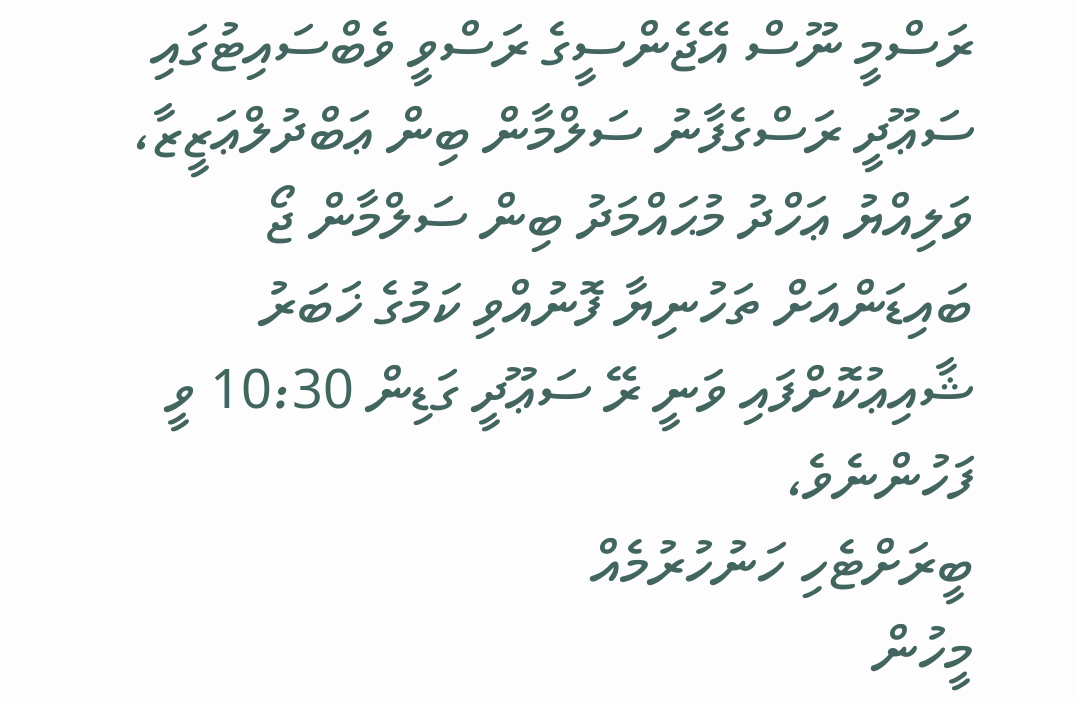ރަސްމީ ނޫސް އޭޖެންސީގެ ރަސްވީ ވެބްސައިޓުގައި ސަޢޫދީ ރަސްގެފާނު ސަލްމާން ބިން ޢަބްދުލްޢަޒީޒާ، ވަލިއްޔު ޢަހްދު މުޙައްމަދު ބިން ސަލްމާން ޖޯ ބައިޑަންއަށް ތަހުނިޔާ ފޮނުއްވި ކަމުގެ ޚަބަރު ޝާއިޢުކޮށްފައި ވަނީ ރޭ ސަޢޫދީ ގަޑިން 10:30 ވީ ފަހުންނެވެ،
ބީރަށްޓެހި ހަނުހުރުމެއް
މީހުން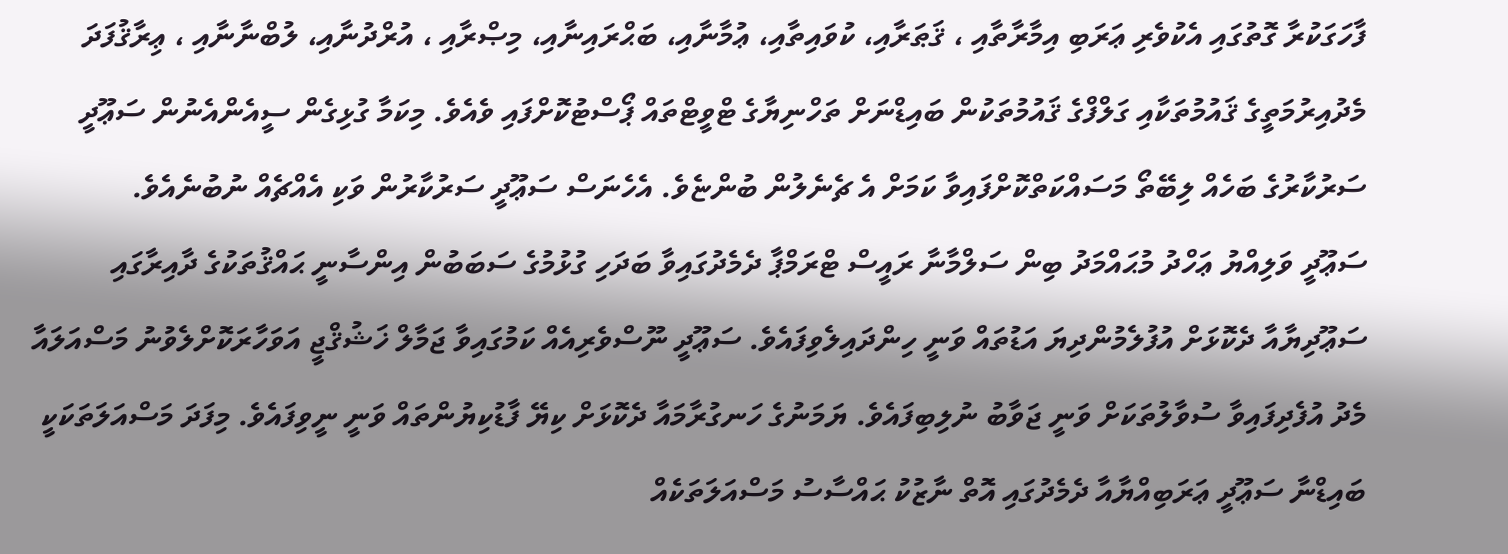ފާހަގަކުރާ ގޮތުގައި އެކުވެރި ޢަރަބި އިމާރާތާއި ، ޤަޠަރާއި، ކުވައިތާއި، ޢުމާނާއި، ބަޙްރައިނާއި، މިޞްރާއި ، އުރްދުނާއި، ލުބްނާނާއި ، ޢިރާޤުފަދަ މެދުއިރުމަތީގެ ޤައުމުތަކާއި ގަލްފްގެ ޤައުމުތަކުން ބައިޑްނަށް ތަހްނިޔާގެ ޓްވީޓްތައް ޕޯސްޓުކޮށްފައި ވެއެވެ. މިކަމާ ގުޅިގެން ސީއެންއެނުން ސަޢޫދީ ސަރުކާރުގެ ބަހެއް ލިބޭތޯ މަސައްކަތްކޮށްފައިވާ ކަމަށް އެ ޗެނެލުން ބުންޏެވެ. އެހެނަސް ސަޢޫދީ ސަރުކާރުން ވަކި އެއްޗެއް ނުބުނެއެވެ.
ސަޢޫދީ ވަލިއްޔު ޢަހްދު މުޙައްމަދު ބިން ސަލްމާނާ ރައީސް ޓްރަމްޕާ ދެމެދުގައިވާ ބަދަހި ގުޅުމުގެ ސަބަބުން އިންސާނީ ޙައްޤުތަކުގެ ދާއިރާގައި ސަޢޫދިޔާއާ ދެކޮޅަށް އުފުލެމުންދިޔަ އަޑުތައް ވަނީ ހިންދައިލެވިފައެވެ. ސަޢޫދީ ނޫސްވެރިއެއް ކަމުގައިވާ ޖަމާލް ޚަޝުޤްޖީ އަވަހާރަކޮށްލެވުނު މަސްއަލައާ މެދު އުފެދިފައިވާ ސުވާލުތަކަށް ވަނީ ޖަވާބު ނުލިބިފައެވެ. ޔަމަނުގެ ހަނގުރާމައާ ދެކޮޅަށް ކިޔޭ ފާޑުކިޔުންތައް ވަނީ ނީވިފައެވެ. މިފަދަ މަސްއަލަތަކަކީ ބައިޑްނާ ސަޢޫދީ ޢަރަބިއްޔާއާ ދެމެދުގައި އޮތް ނާޒުކު ޙައްސާސު މަސްއަލަތަކެއް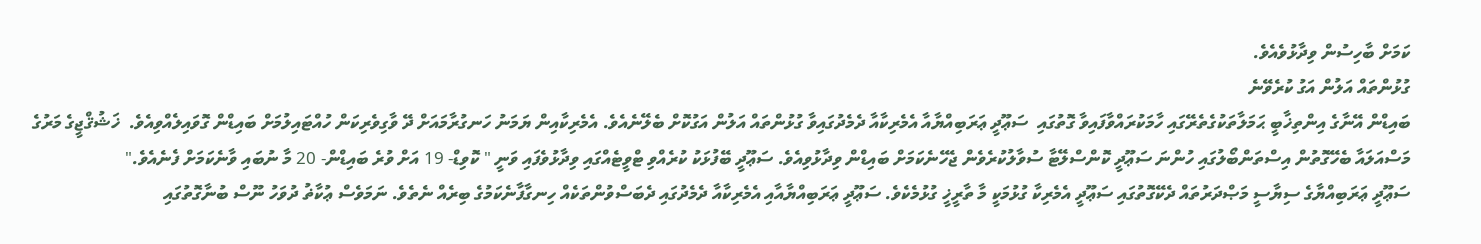ކަމަށް ބާހިސުން ވިދާޅުވެއެވެ.
ގުޅުންތައް އަލުން އަގު ކުރެވޭނެ
ބައިޑްން އޭނާގެ އިންތިޚާބީ ޙަމަލާތަކުގެތެރޭގައި ހާމަކުރައްވާފައިވާ ގޮތުގައި  ސަޢޫދީ ޢަރަބިއްޔާއާ އެމެރިކާއާ ދެމެދުގައިވާ ގުޅުންތައް އަލުން އަގުކޮށް ބެލޭނެއެވެ. އެމެރިކާއިން ޔަމަނު ހަނގުރާމައަށް ދޭ ވާގިވެރިކަން ހުއްޓައިލުމަށް ބައިޑްން ގޮވައިލެއްވިއެވެ.  ޚަޝުޤްޖީގެ މަރުގެ މަސްއަލައާ ބެހޭގޮތުން އިސްތަންބޯލުގައި ހުންނަ ސަޢޫދީ ކޮންސްލޭޓާ ސުވާލުކުރެވެން ޖެހޭނެކަމަށް ބައިޑްން ވިދާޅުވިއެވެ. ސަޢޫދީ ބޭފުޅަކު ކުރެއްވި ޓްވީޓެއްގައި ވިދާޅުވެފައި ވަނީ " ކޮވިޑް- 19 އަށް ވުރެ ބައިޑްން- 20 މާ ނުބައި ވާނެކަމަށް ފެނެއެވެ."
ސަޢޫދީ ޢަރަބިއްޔާގެ ސިޔާސީ މަޞްދަރުތައް ދެކޭގޮތުގައި ސަޢޫދީ އެމެރިކާ ގުޅުމަކީ މާ ތާރީޚީ ގުޅުމެކެވެ. ސަޢޫދީ ޢަރަބިއްޔާއާއި އެމެރިކާއާ ދެމެދުގައި ދެބަސްވުންތަކެއް ހިނގާފާނެކަމުގެ ބިރެއް ނެތެވެ. ނަމަވެސް ޢުކާޡު ދުވަހު ނޫސް ބުނާގޮތުގައި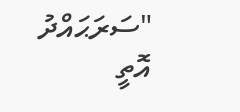"ސަރަޙައްދު އޮތީ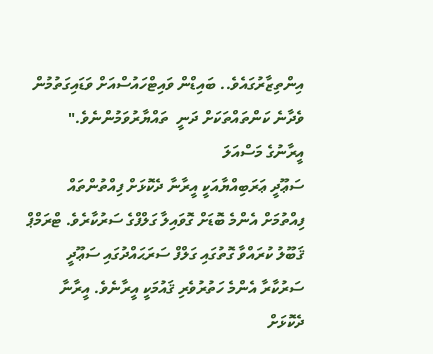އިންތިޒާރުގައެވެ.. ބައިޑްން ވައިޓްހައުސްއަށް ވަޑައިގަތުމުން ވެދާނެ ކަންތައްތަކަށް ދަނީ  ތައްޔާރުވަމުންނެވެ."
އީރާނުގެ މަސްއަލަ
ސަޢޫދީ ޢަރަބިއްޔާއަކީ އީރާނާ ދެކޮޅަށް ފިއްތުންތައް ފިއްތުމަށް އެންމެ ބޮޑަށް ގޮވައިލާ ގަލްފްގެ ސަރުކާރެވެ. ޓްރަމްޕް ޤަބޫލު ކުރައްވާ ގޮތުގައި ގަލްފް ސަރަޙައްދުގައި ސަޢޫދީ ސަރުކާރާ އެންމެ ހަތުރުވެރި ޤައުމަކީ އީރާނެވެ. އީރާނާ ދެކޮޅަށް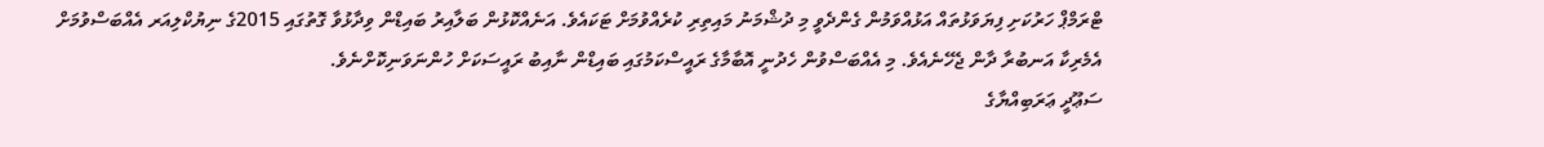ޓްރަމްޕް ހަރުކަށި ފިޔަވަޅުތައް އަޅުއްވަމުން ގެންދެވީ މި ދުޝްމަނު މައިތިރި ކުރެއްވުމަށް ޓަކައެވެ. އަނެއްކޮޅުން ބަލާއިރު ބައިޑްން ވިދާޅުވާ ގޮތުގައި 2015ގެ ނިޔުކްލިއަރ އެއްބަސްވުމަށް އެމެރިކާ އަނބުރާ ދާން ޖެހޭނެއެވެ. މި އެއްބަސްވުން ހެދުނީ އޮބާމާގެ ރައީސްކަމުގައި ބައިޑްން ނާއިބު ރައީސަކަށް ހުންނަވަނިކޮށްނެވެ.
ސަޢޫދީ ޢަރަބިއްޔާގެ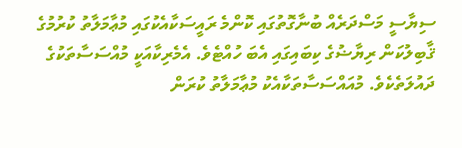ސިޔާސީ މަސްދަރެއް ބުނާގޮތުގައި ކޮންމެ ރައީސަކާއެކުގައި މުޢާމަލާތު ކުރުމުގެ ޤާބިލުކަން ރިޔާޟުގެ ކިބައިގައި އެބަ ހުއްޓެވެ. އެމެރިކާއަކީ މުއްސަސާތަކުގެ ދައުލަތެކެވެ. މުއައްސަސާތަކާއެކު މުޢާމަލާތު ކުރަން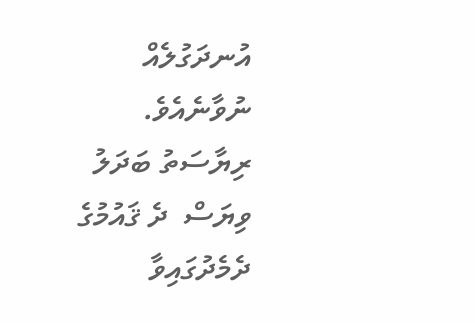އުނދަގުލެއް ނުވާނެއެވެ. ރިޔާސަތު ބަދަލު ވިޔަސް  ދެ ޤައުމުގެ ދެމެދުގައިވާ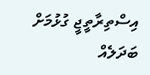އިސްތިރާތީޖީ ގުޅުމަށް ބަދަލެއް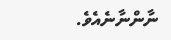ނާންނާނެއެވެ.